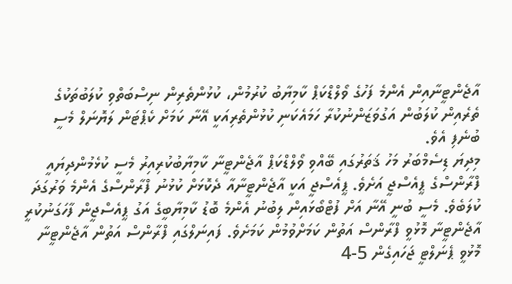އާޖެންޓީނާއިން އެންމެ ފަހުގެ ވޯލްޑްކަޕް ކާމިޔާބު ކުރުމުން، ކުޅުންތެރިން ނިސްބަތްވި ކުލަބުތަކުގެ ތެރެއިން ކުލަބުން އަގުވަޒަންނުކުރާ ހަމައެކަނި ކުޅުންތެރިއަކީ އޭނާ ކަމަށް ކެޕްޓަން ލަޔޮނަލް މެސީ ބުނެފި އެވެ.
މިދިޔަ ޑިސެމްބަރު މަހު ޤަތަރުގައި ބޭއްވި ވޯލްޑްކަޕް އާޖެންޓީނާ ކާމިޔާބުކުރިއިރު މެސީ ކުޅެމުންދިޔައީ ފްރާންސްގެ ޕީއެސްޖީ އަށެވެ. ޕީއެސްޖީ އަކީ އާޖެންޓީނާއާ ދެކޮޅަށް ކުޅުނު ފްރާންސްގެ އެންމެ ވަރުގަދަ ކުލަބެވެ. މެސީ ބުނީ އޭނާ އަށް ފުޓްބޯޅައިން ލިބުނު އެންމެ ބޮޑު ކާމިޔާބީގެ އަގު ޕީއެސްޖީން ފާހަގަނުކުރީ އާޖެންޓީނާ މޮޅުވީ ފްރާންސް އަތުން ކަމަށްވުމުން ކަމަށެވެ. ފައިނަލްގައި ފްރާންސް އަތުން އާޖެންޓީނާ މޮޅުވީ ޕެނަލްޓީ ޖަހައިގެން 5-4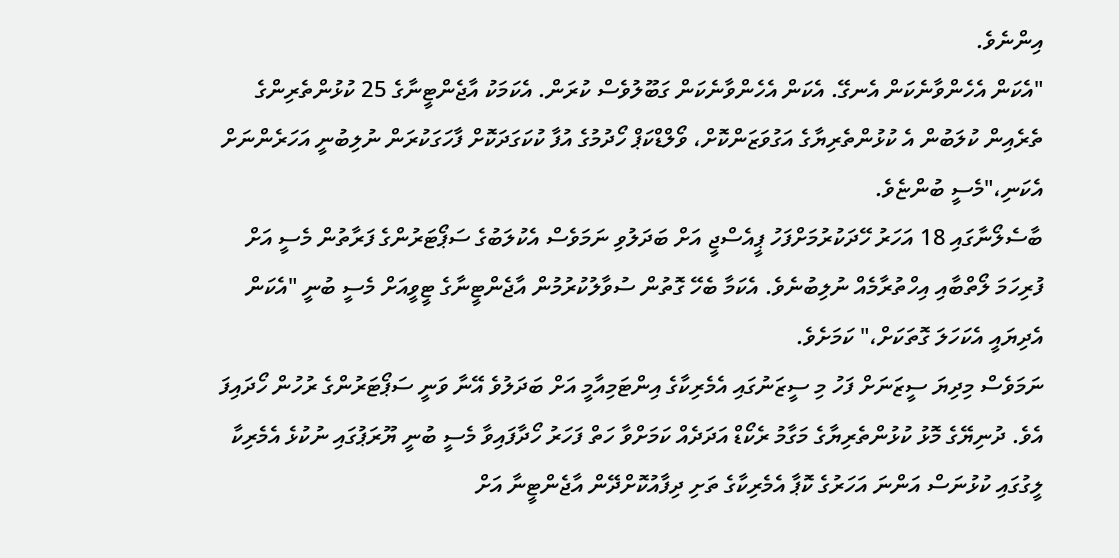އިންނެވެ.
"އެކަން އެހެންވާނެކަން އެނގޭ. އެކަން އެހެންވާނެކަން ގަބޫލުވެސް ކުރަން. އެކަމަކު އާޖެންޓީނާގެ 25 ކުޅުންތެރިންގެ ތެރެއިން ކުލަބުން އެ ކުޅުންތެރިޔާގެ އަގުވަޒަންކޮށް، ވޯލްޑްކަޕް ހޯދުމުގެ އުފާ ކުކަގަދަކޮށް ފާހަގަކުރަން ނުލިބުނީ އަހަރެންނަށް އެކަނި،"މެސީ ބުންޏެވެ.
ބާސެލޯނާގައި 18 އަހަރު ހޭދަކުރުމަށްފަހު ޕީއެސްޖީ އަށް ބަދަލުވި ނަމަވެސް އެކުލަބުގެ ސަޕޯޓަރުންގެ ފަރާތުން މެސީ އަށް ފުރިހަމަ ލޯތްބާއި އިހްތުރާމެއް ނުލިބުނެވެ. އެކަމާ ބެހޭ ގޮތުން ސުވާލުކުރުމުން އާޖެންޓީނާގެ ޓީވީއަށް މެސީ ބުނީ "އެކަން އެދިޔައީ އެކަހަލަ ގޮތަކަށް،" ކަމަށެވެ.
ނަމަވެސް މިދިޔަ ސީޒަނަށް ފަހު މި ސީޒަނުގައި އެމެރިކާގެ އިންޓަމިއާމީ އަށް ބަދަލުވެ އޭނާ ވަނީ ސަޕޯޓަރުންގެ ރުހުން ހޯދައިފަ އެވެ. ދުނިޔޭގެ މޮޅު ކުޅުންތެރިޔާގެ މަގާމު ރެކޯޑް އަދަދެއް ކަމަށްވާ ހަތް ފަހަރު ހޯދާފައިވާ މެސީ ބުނީ ޔޫރަޕުގައި ނުކުޅެ އެމެރިކާ ލީގުގައި ކުޅުނަސް އަންނަ އަހަރުގެ ކޮޕާ އެމެރިކާގެ ތަށި ދިފާއުކޮށްދޭން އާޖެންޓީނާ އަށް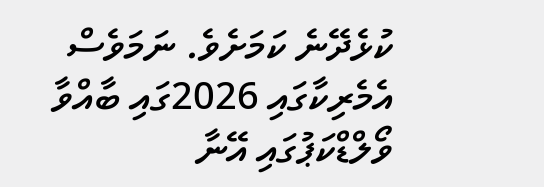ކުޅެދޭނެ ކަމަށެވެ. ނަމަވެސް އެމެރިކާގައި 2026ގައި ބާއްވާ ވޯލްޑްކަޕުގައި އޭނާ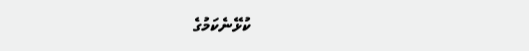ކުޅޭނެކަމުގެ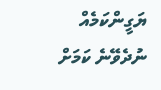ޔަގީންކަމެއް ނުދެވޭނެ ކަމަށް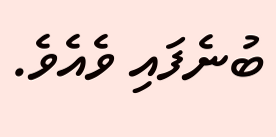ބުނެފައި ވެއެވެ.